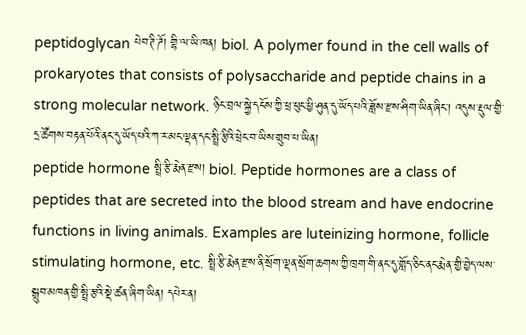peptidoglycan པེབ་ཊི་ཌོ། གྷི་ལ་ཡི་ཁན། biol. A polymer found in the cell walls of prokaryotes that consists of polysaccharide and peptide chains in a strong molecular network. ཉིང་བྲལ་སྐྱེ་དངོས་ཀྱི་ཕྲ་ཕུང་ཕྱི་ཤུན་དུ་ཡོད་པའི་ཟློས་རྫས་ཤིག་ཡིན་ཞིང་། འདུས་རྡུལ་གྱི་དྲ་ཚོགས་བརྟན་པོའི་ནང་དུ་ཡོད་པའི་ཀ་ར་མང་ལྡན་དང་སྤྲི་རྩིའི་ཕྲེང་བ་ཡིས་གྲུབ་པ་ཡིན།
peptide hormone སྤྲི་རྩི་རྨེན་རྫས། biol. Peptide hormones are a class of peptides that are secreted into the blood stream and have endocrine functions in living animals. Examples are luteinizing hormone, follicle stimulating hormone, etc. སྤྲི་རྩི་རྨེན་རྫས་ནི་སྲོག་ལྡན་སྲོག་ཆགས་ཀྱི་ཁྲག་གི་ནང་དུ་གློད་ཅིང་ནང་རྨེན་གྱི་བྱེད་ལས་སྒྲུབ་མཁན་གྱི་སྤྲི་རྩའི་སྡེ་ཚན་ཞིག་ཡིན། དཔེར་ན།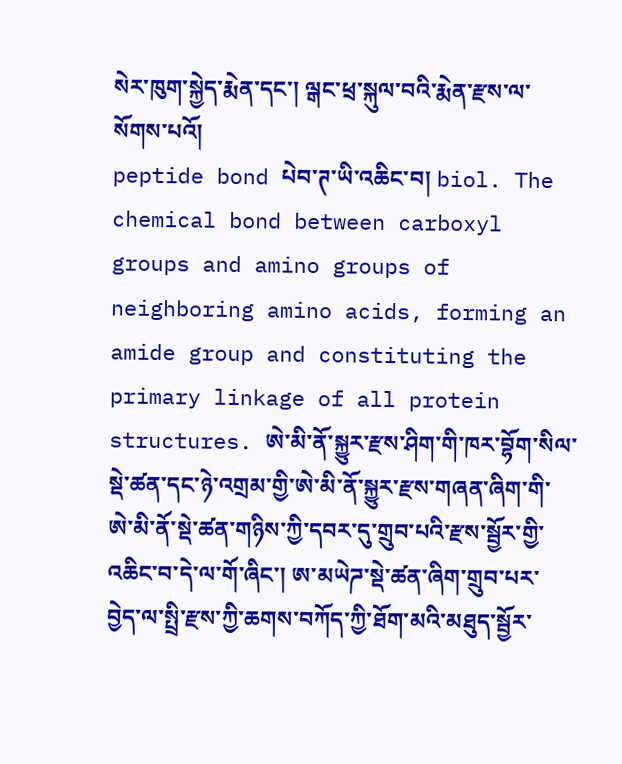སེར་ཁུག་སྐྱེད་རྨེན་དང་། ལྒང་ཕྲ་སྐུལ་བའི་རྨེན་རྫས་ལ་སོགས་པའོ།
peptide bond པེབ་ཊ་ཡི་འཆིང་བ། biol. The chemical bond between carboxyl groups and amino groups of neighboring amino acids, forming an amide group and constituting the primary linkage of all protein structures. ཨེ་མི་ནོ་སྐྱུར་རྫས་ཤིག་གི་ཁར་བྷོག་སིལ་སྡེ་ཚན་དང་ཉེ་འགྲམ་གྱི་ཨེ་མི་ནོ་སྐྱུར་རྫས་གཞན་ཞིག་གི་ཨེ་མི་ནོ་སྡེ་ཚན་གཉིས་ཀྱི་དབར་དུ་གྲུབ་པའི་རྫས་སྦྱོར་གྱི་འཆིང་བ་དེ་ལ་གོ་ཞིང་། ཨ་མཡེཌ་སྡེ་ཚན་ཞིག་གྲུབ་པར་བྱེད་ལ་སྤྲི་རྫས་ཀྱི་ཆགས་བཀོད་ཀྱི་ཐོག་མའི་མཐུད་སྦྱོར་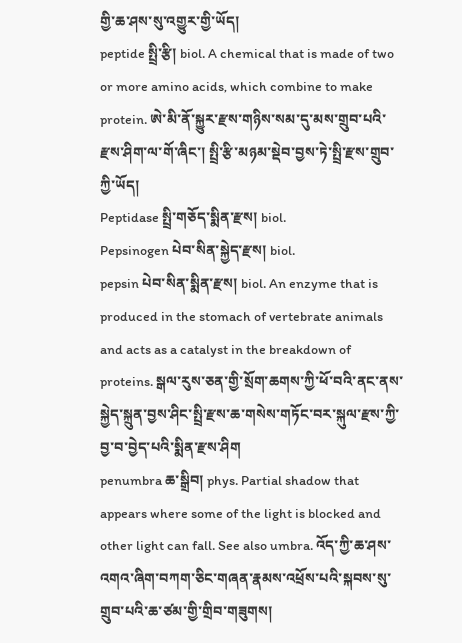གྱི་ཆ་ཤས་སུ་འགྱུར་གྱི་ཡོད།
peptide སྤྲི་རྩི། biol. A chemical that is made of two or more amino acids, which combine to make protein. ཨེ་མི་ནོ་སྐྱུར་རྫས་གཉིས་སམ་དུ་མས་གྲུབ་པའི་རྫས་ཤིག་ལ་གོ་ཞིང་། སྤྲི་རྩི་མཉམ་སྡེབ་བྱས་ཏེ་སྤྲི་རྫས་གྲུབ་ཀྱི་ཡོད།
Peptidase སྤྲི་གཅོད་སྨིན་རྫས། biol.
Pepsinogen པེབ་སིན་སྐྱེད་རྫས། biol.
pepsin པེབ་སིན་སྨིན་རྫས། biol. An enzyme that is produced in the stomach of vertebrate animals and acts as a catalyst in the breakdown of proteins. སྒལ་རུས་ཅན་གྱི་སྲོག་ཆགས་ཀྱི་ཕོ་བའི་ནང་ནས་སྐྱེད་སྐྲུན་བྱས་ཤིང་སྤྲི་རྫས་ཆ་གསེས་གཏོང་བར་སྐུལ་རྫས་ཀྱི་བྱ་བ་བྱེད་པའི་སྨིན་རྫས་ཤིག
penumbra ཆ་སྒྲིབ། phys. Partial shadow that appears where some of the light is blocked and other light can fall. See also umbra. འོད་ཀྱི་ཆ་ཤས་འགའ་ཞིག་བཀག་ཅིང་གཞན་རྣམས་འཕྲོས་པའི་སྐབས་སུ་གྲུབ་པའི་ཆ་ཙམ་གྱི་གྲིབ་གཟུགས།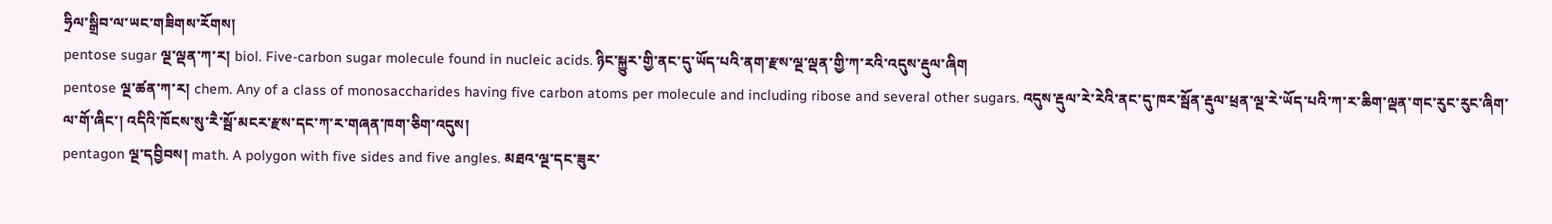ཧྲིལ་སྒྲིབ་ལ་ཡང་གཟིགས་རོགས།
pentose sugar ལྔ་ལྡན་ཀ་ར། biol. Five-carbon sugar molecule found in nucleic acids. ཉིང་སྐྱུར་གྱི་ནང་དུ་ཡོད་པའི་ནག་རྫས་ལྔ་ལྡན་གྱི་ཀ་རའི་འདུས་རྡུལ་ཞིག
pentose ལྔ་ཚན་ཀ་ར། chem. Any of a class of monosaccharides having five carbon atoms per molecule and including ribose and several other sugars. འདུས་རྡུལ་རེ་རེའི་ནང་དུ་ཁར་སྦོན་རྡུལ་ཕྲན་ལྔ་རེ་ཡོད་པའི་ཀ་ར་ཆིག་ལྡན་གང་རུང་རུང་ཞིག་ལ་གོ་ཞིང་། འདིའི་ཁོངས་སུ་རཻ་སྦོ་མངར་རྫས་དང་ཀ་ར་གཞན་ཁག་ཅིག་འདུས།
pentagon ལྔ་དབྱིབས། math. A polygon with five sides and five angles. མཐའ་ལྔ་དང་ཟུར་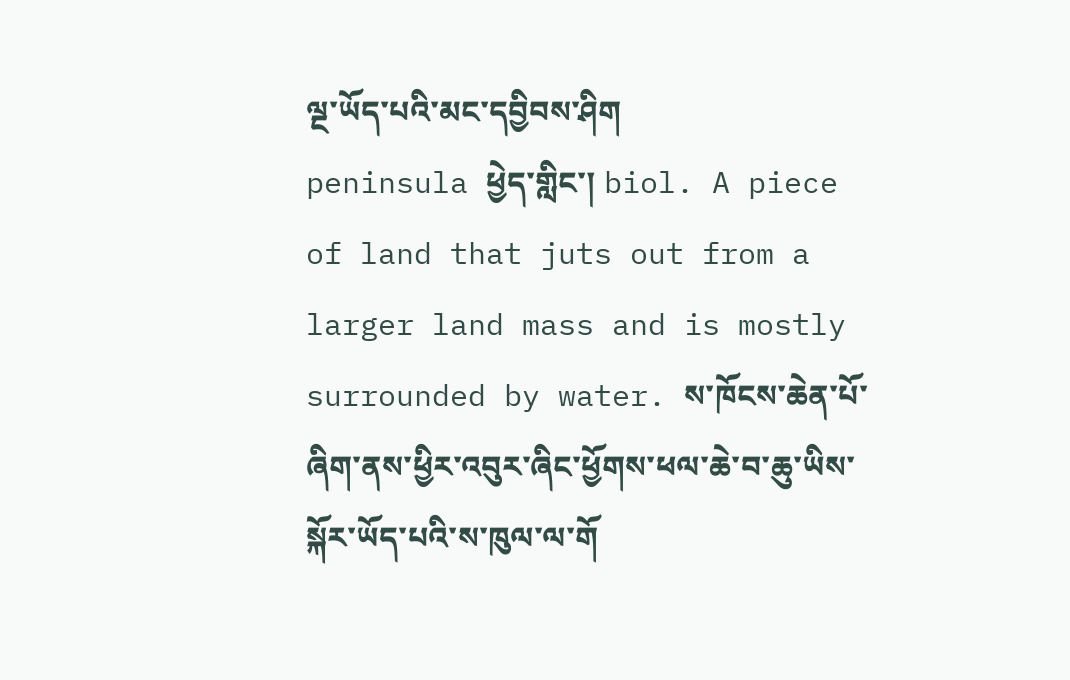ལྔ་ཡོད་པའི་མང་དབྱིབས་ཤིག
peninsula ཕྱེད་གླིང་། biol. A piece of land that juts out from a larger land mass and is mostly surrounded by water. ས་ཁོངས་ཆེན་པོ་ཞིག་ནས་ཕྱིར་འབུར་ཞིང་ཕྱོགས་ཕལ་ཆེ་བ་ཆུ་ཡིས་སྐོར་ཡོད་པའི་ས་ཁུལ་ལ་གོ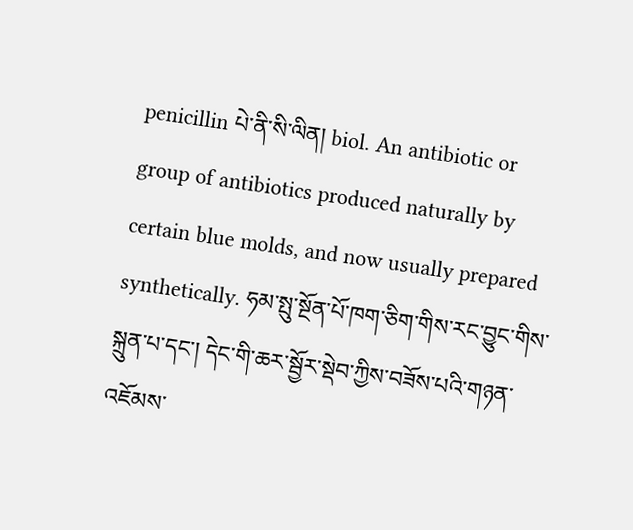penicillin པེ་ནི་སི་ལིན། biol. An antibiotic or group of antibiotics produced naturally by certain blue molds, and now usually prepared synthetically. ཧམ་སྤུ་སྔོན་པོ་ཁག་ཅིག་གིས་རང་བྱུང་གིས་སྐྲུན་པ་དང་། དེང་གི་ཆར་སྦྱོར་སྡེབ་ཀྱིས་བཟོས་པའི་གཉན་འཇོམས་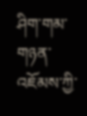ཤིག་གམ་གཉན་འཇོམས་ཀྱི་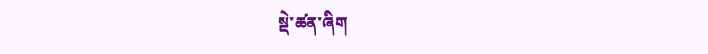སྡེ་ཚན་ཞིག